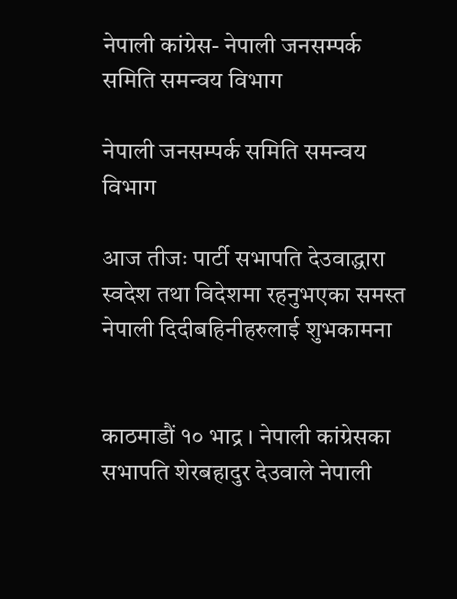नेपाली कांग्रेस- नेपाली जनसम्पर्क समिति समन्वय विभाग

नेपाली जनसम्पर्क समिति समन्वय विभाग

आज तीजः पार्टी सभापति देउवाद्धारा स्वदेश तथा विदेशमा रहनुभएका समस्त नेपाली दिदीबहिनीहरुलाई शुभकामना


काठमाडौं १० भाद्र । नेपाली कांग्रेसका सभापति शेरबहादुर देउवाले नेपाली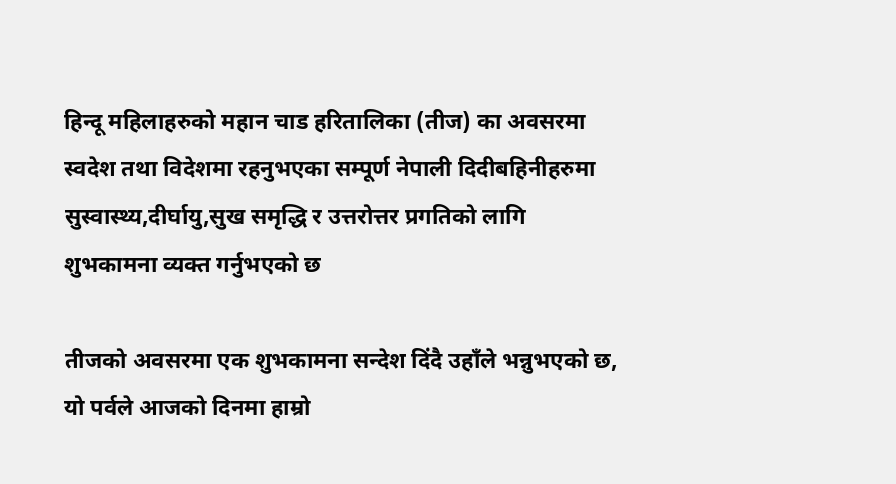हिन्दू महिलाहरुको महान चाड हरितालिका (तीज) का अवसरमा स्वदेश तथा विदेशमा रहनुभएका सम्पूर्ण नेपाली दिदीबहिनीहरुमा सुस्वास्थ्य,दीर्घायु,सुख समृद्धि र उत्तरोत्तर प्रगतिको लागि शुभकामना व्यक्त गर्नुभएको छ

तीजको अवसरमा एक शुभकामना सन्देश दिंदै उहाँले भन्नुभएको छ, यो पर्वले आजको दिनमा हाम्रो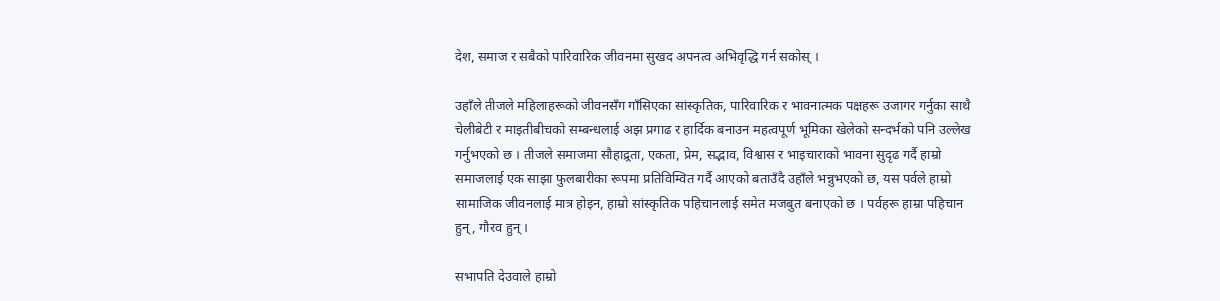देश, समाज र सबैको पारिवारिक जीवनमा सुखद अपनत्व अभिवृद्धि गर्न सकोस् ।

उहाँले तीजले महिलाहरूको जीवनसँग गाँसिएका सांस्कृतिक, पारिवारिक र भावनात्मक पक्षहरू उजागर गर्नुका साथै चेलीबेटी र माइतीबीचको सम्बन्धलाई अझ प्रगाढ र हार्दिक बनाउन महत्वपूर्ण भूमिका खेलेको सन्दर्भको पनि उल्लेख गर्नुभएको छ । तीजले समाजमा सौहाद्र्रता, एकता, प्रेम, सद्भाव, विश्वास र भाइचाराको भावना सुदृढ गर्दै हाम्रो समाजलाई एक साझा फुलबारीका रूपमा प्रतिविम्वित गर्दै आएको बताउँदै उहाँले भन्नुभएको छ, यस पर्वले हाम्रो सामाजिक जीवनलाई मात्र होइन, हाम्रो सांस्कृतिक पहिचानलाई समेत मजबुत बनाएको छ । पर्वहरू हाम्रा पहिचान हुन्, गौरव हुन् ।

सभापति देउवाले हाम्रो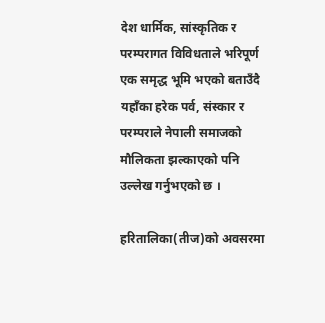देश धार्मिक, सांस्कृतिक र परम्परागत विविधताले भरिपूर्ण एक समृद्ध भूमि भएको बताउँदै यहाँका हरेक पर्व, संस्कार र परम्पराले नेपाली समाजको मौलिकता झल्काएको पनि उल्लेख गर्नुभएको छ ।

हरितालिका(तीज)को अवसरमा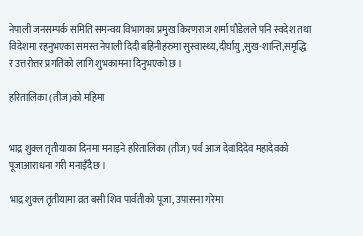नेपाली जनसम्पर्क समिति समन्वय विभागका प्रमुख किरणराज शर्मा पौडेलले पनि स्वदेश तथा विदेशमा रहनुभएका समस्त नेपाली दिदी बहिनीहरुमा सुस्वास्थ्य,दीर्घायु,सुख-शान्ति,समृद्धि र उत्तरोत्तर प्रगतिको लागि शुभकामना दिनुभएको छ ।

हरितालिका (तीज)को महिमा


भाद्र शुक्ल तृतीयाका दिनमा मनाइने हरितालिका (तीज) पर्व आज देवादिदेव महादेवको पूजाआराधना गरी मनाइँदैछ ।

भाद्र शुक्ल तृतीयामा व्रत बसी शिव पार्वतीको पूजा, उपासना गरेमा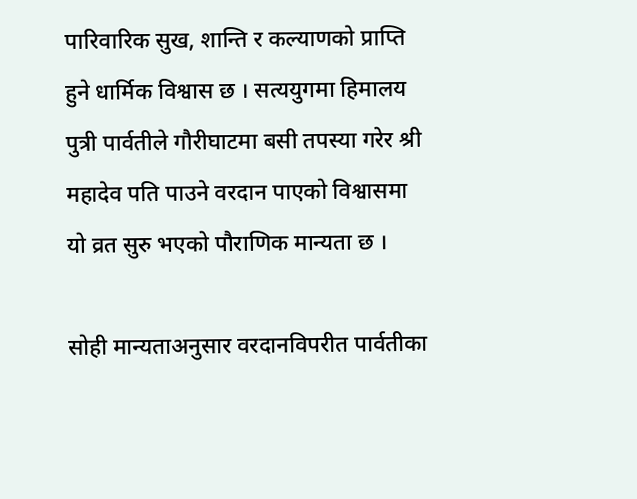पारिवारिक सुख, शान्ति र कल्याणको प्राप्ति हुने धार्मिक विश्वास छ । सत्ययुगमा हिमालय पुत्री पार्वतीले गौरीघाटमा बसी तपस्या गरेर श्री महादेव पति पाउने वरदान पाएको विश्वासमा यो व्रत सुरु भएको पौराणिक मान्यता छ ।

सोही मान्यताअनुसार वरदानविपरीत पार्वतीका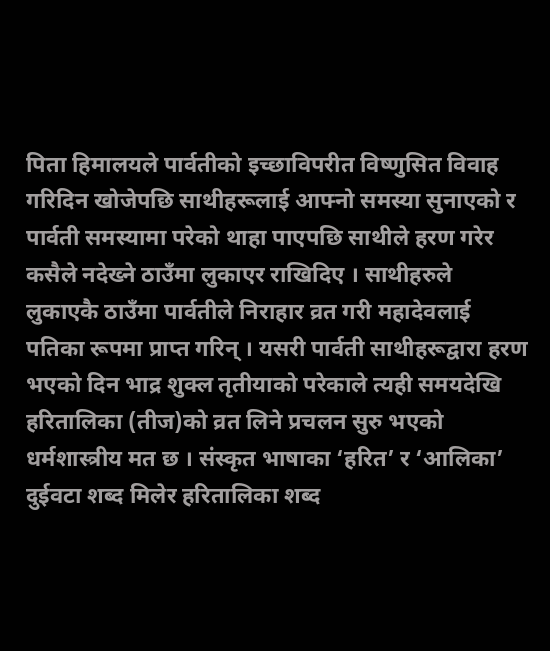पिता हिमालयले पार्वतीको इच्छाविपरीत विष्णुसित विवाह गरिदिन खोजेपछि साथीहरूलाई आफ्नो समस्या सुनाएको र पार्वती समस्यामा परेको थाहा पाएपछि साथीले हरण गरेर कसैले नदेख्ने ठाउँमा लुकाएर राखिदिए । साथीहरुले लुकाएकै ठाउँमा पार्वतीले निराहार व्रत गरी महादेवलाई पतिका रूपमा प्राप्त गरिन् । यसरी पार्वती साथीहरूद्वारा हरण भएको दिन भाद्र शुक्ल तृतीयाको परेकाले त्यही समयदेखि हरितालिका (तीज)को व्रत लिने प्रचलन सुरु भएको धर्मशास्त्रीय मत छ । संस्कृत भाषाका ‘हरित’ र ‘आलिका’ दुईवटा शब्द मिलेर हरितालिका शब्द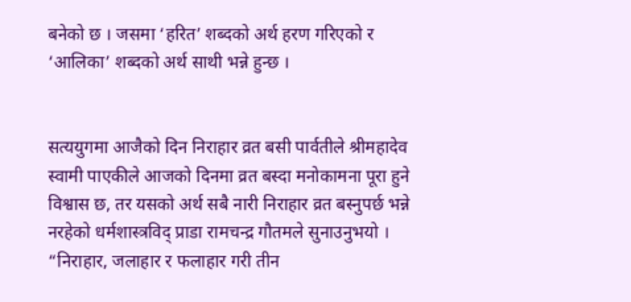बनेको छ । जसमा ‘हरित’ शब्दको अर्थ हरण गरिएको र ‘आलिका’ शब्दको अर्थ साथी भन्ने हुन्छ ।


सत्ययुगमा आजैको दिन निराहार व्रत बसी पार्वतीले श्रीमहादेव स्वामी पाएकीले आजको दिनमा व्रत बस्दा मनोकामना पूरा हुने विश्वास छ, तर यसको अर्थ सबै नारी निराहार व्रत बस्नुपर्छ भन्ने नरहेको धर्मशास्त्रविद् प्राडा रामचन्द्र गौतमले सुनाउनुभयो । “निराहार, जलाहार र फलाहार गरी तीन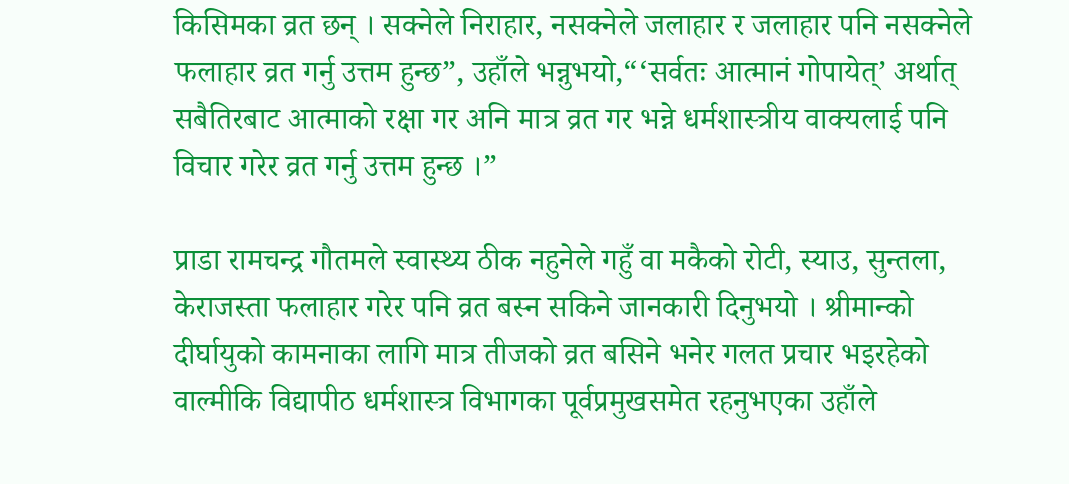किसिमका व्रत छन् । सक्नेले निराहार, नसक्नेले जलाहार र जलाहार पनि नसक्नेले फलाहार व्रत गर्नु उत्तम हुन्छ”, उहाँले भन्नुभयो,“‘सर्वतः आत्मानं गोपायेत्’ अर्थात् सबैतिरबाट आत्माको रक्षा गर अनि मात्र व्रत गर भन्ने धर्मशास्त्रीय वाक्यलाई पनि विचार गरेर व्रत गर्नु उत्तम हुन्छ ।”

प्राडा रामचन्द्र गौतमले स्वास्थ्य ठीक नहुनेले गहुँ वा मकैको रोटी, स्याउ, सुन्तला, केराजस्ता फलाहार गरेर पनि व्रत बस्न सकिने जानकारी दिनुभयो । श्रीमान्को दीर्घायुको कामनाका लागि मात्र तीजको व्रत बसिने भनेर गलत प्रचार भइरहेको वाल्मीकि विद्यापीठ धर्मशास्त्र विभागका पूर्वप्रमुखसमेत रहनुभएका उहाँले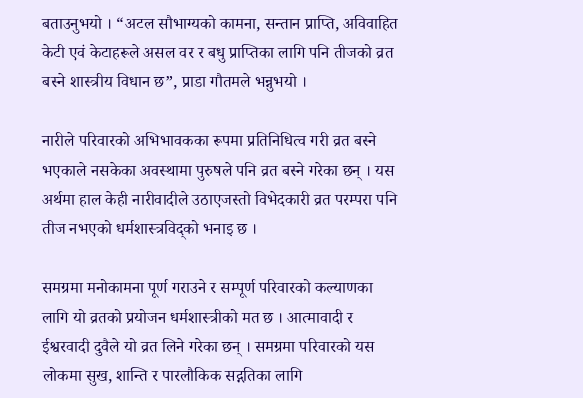बताउनुभयो । “अटल सौभाग्यको कामना, सन्तान प्राप्ति, अविवाहित केटी एवं केटाहरूले असल वर र बधु प्राप्तिका लागि पनि तीजको व्रत बस्ने शास्त्रीय विधान छ”, प्राडा गौतमले भन्नुभयो ।

नारीले परिवारको अभिभावकका रूपमा प्रतिनिधित्व गरी व्रत बस्ने भएकाले नसकेका अवस्थामा पुरुषले पनि व्रत बस्ने गरेका छन् । यस अर्थमा हाल केही नारीवादीले उठाएजस्तो विभेदकारी व्रत परम्परा पनि तीज नभएको धर्मशास्त्रविद्को भनाइ छ ।

समग्रमा मनोकामना पूर्ण गराउने र सम्पूर्ण परिवारको कल्याणका लागि यो व्रतको प्रयोजन धर्मशास्त्रीको मत छ । आत्मावादी र ईश्वरवादी दुवैले यो व्रत लिने गरेका छन् । समग्रमा परिवारको यस लोकमा सुख, शान्ति र पारलौकिक सद्गतिका लागि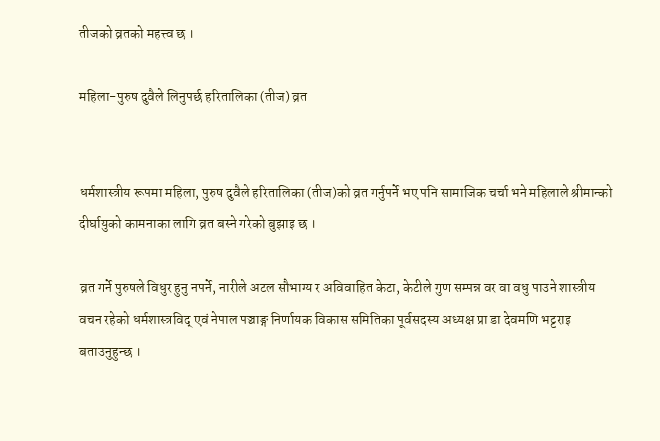तीजको व्रतको महत्त्व छ ।

महिला-पुरुष दुवैले लिनुपर्छ हरितालिका (तीज) व्रत


धर्मशास्त्रीय रूपमा महिला, पुरुष दुवैले हरितालिका (तीज)को व्रत गर्नुपर्ने भए पनि सामाजिक चर्चा भने महिलाले श्रीमान्को दीर्घायुको कामनाका लागि व्रत बस्ने गरेको बुझाइ छ ।

व्रत गर्ने पुरुषले विधुर हुनु नपर्ने, नारीले अटल सौभाग्य र अविवाहित केटा, केटीले गुण सम्पन्न वर वा वधु पाउने शास्त्रीय वचन रहेको धर्मशास्त्रविद् एवं नेपाल पञ्चाङ्ग निर्णायक विकास समितिका पूर्वसदस्य अध्यक्ष प्रा डा देवमणि भट्टराइ बताउनुहुन्छ ।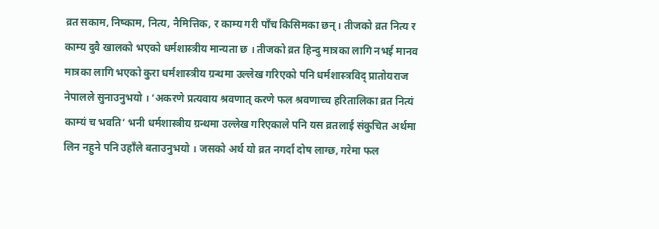व्रत सकाम, निष्काम, नित्य, नैमित्तिक, र काम्य गरी पाँच किसिमका छन् । तीजको व्रत नित्य र काम्य दुवै खालको भएको धर्मशास्त्रीय मान्यता छ । तीजको व्रत हिन्दु मात्रका लागि नभई मानव मात्रका लागि भएको कुरा धर्मशास्त्रीय ग्रन्थमा उल्लेख गरिएको पनि धर्मशास्त्रविद् प्रातोयराज नेपालले सुनाउनुभयो । ‘अकरणे प्रत्यवाय श्रवणात् करणे फल श्रवणाच्च हरितालिका व्रत नित्यं काम्यं च भवति’ भनी धर्मशास्त्रीय ग्रन्थमा उल्लेख गरिएकाले पनि यस व्रतलाई संकुचित अर्थमा लिन नहुने पनि उहाँले बताउनुभयो । जसको अर्थ यो व्रत नगर्दा दोष लाग्छ, गरेमा फल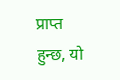प्राप्त हुन्छ, यो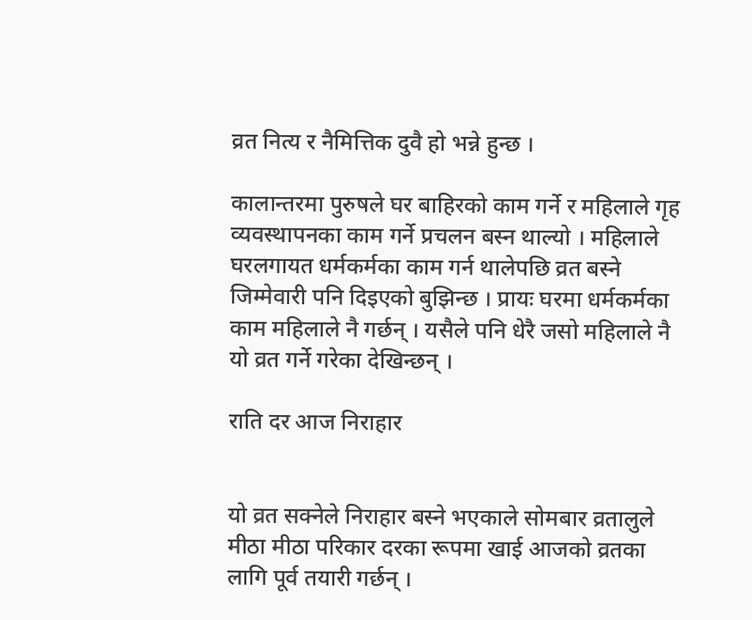व्रत नित्य र नैमित्तिक दुवै हो भन्ने हुन्छ ।

कालान्तरमा पुरुषले घर बाहिरको काम गर्ने र महिलाले गृह व्यवस्थापनका काम गर्ने प्रचलन बस्न थाल्यो । महिलाले घरलगायत धर्मकर्मका काम गर्न थालेपछि व्रत बस्ने जिम्मेवारी पनि दिइएको बुझिन्छ । प्रायः घरमा धर्मकर्मका काम महिलाले नै गर्छन् । यसैले पनि धेरै जसो महिलाले नै यो व्रत गर्ने गरेका देखिन्छन् ।

राति दर आज निराहार


यो व्रत सक्नेले निराहार बस्ने भएकाले सोमबार व्रतालुले मीठा मीठा परिकार दरका रूपमा खाई आजको व्रतका लागि पूर्व तयारी गर्छन् ।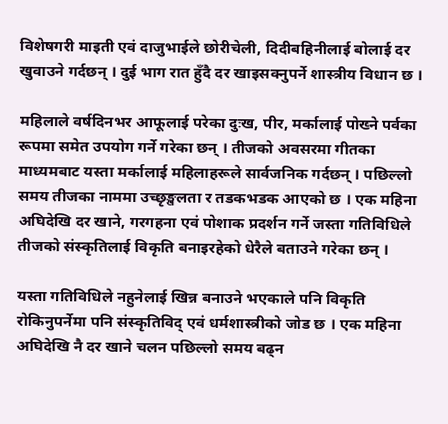विशेषगरी माइती एवं दाजुभाईले छोरीचेली, दिदीबहिनीलाई बोलाई दर खुवाउने गर्दछन् । दुई भाग रात हुँदै दर खाइसक्नुपर्ने शास्त्रीय विधान छ ।

महिलाले वर्षदिनभर आफूलाई परेका दुःख, पीर, मर्कालाई पोख्ने पर्वका रूपमा समेत उपयोग गर्ने गरेका छन् । तीजको अवसरमा गीतका माध्यमबाट यस्ता मर्कालाई महिलाहरूले सार्वजनिक गर्दछन् । पछिल्लो समय तीजका नाममा उच्छृङ्खलता र तडकभडक आएको छ । एक महिना अघिदेखि दर खाने, गरगहना एवं पोशाक प्रदर्शन गर्ने जस्ता गतिविधिले तीजको संस्कृतिलाई विकृति बनाइरहेको धेरैले बताउने गरेका छन् ।

यस्ता गतिविधिले नहुनेलाई खिन्न बनाउने भएकाले पनि विकृति रोकिनुपर्नेमा पनि संस्कृतिविद् एवं धर्मशास्त्रीको जोड छ । एक महिना अघिदेखि नै दर खाने चलन पछिल्लो समय बढ्न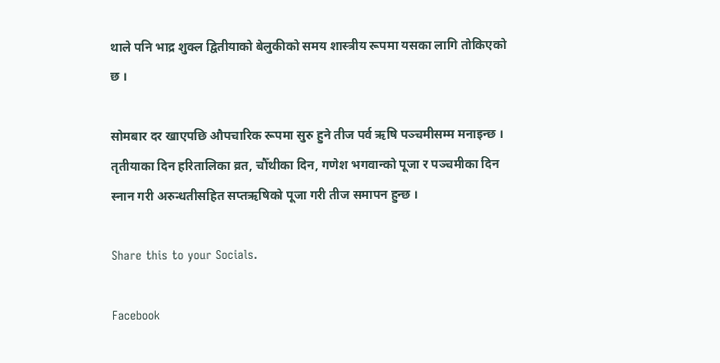थाले पनि भाद्र शुक्ल द्वितीयाको बेलुकीको समय शास्त्रीय रूपमा यसका लागि तोकिएको छ ।

सोमबार दर खाएपछि औपचारिक रूपमा सुरु हुने तीज पर्व ऋषि पञ्चमीसम्म मनाइन्छ । तृतीयाका दिन हरितालिका व्रत, चौँथीका दिन, गणेश भगवान्को पूजा र पञ्चमीका दिन स्नान गरी अरुन्धतीसहित सप्तऋषिको पूजा गरी तीज समापन हुन्छ ।

Share this to your Socials.

Facebook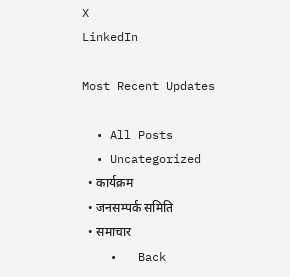X
LinkedIn

Most Recent Updates

  • All Posts
  • Uncategorized
  • कार्यक्रम
  • जनसम्पर्क समिति
  • समाचार
    •   Back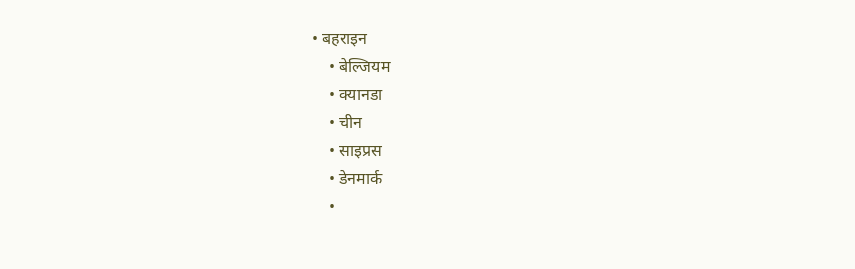• बहराइन
    • बेल्जियम
    • क्यानडा
    • चीन
    • साइप्रस
    • डेनमार्क
    •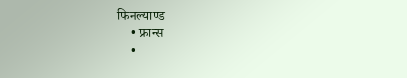फिनल्याण्ड
    • फ्रान्स
    •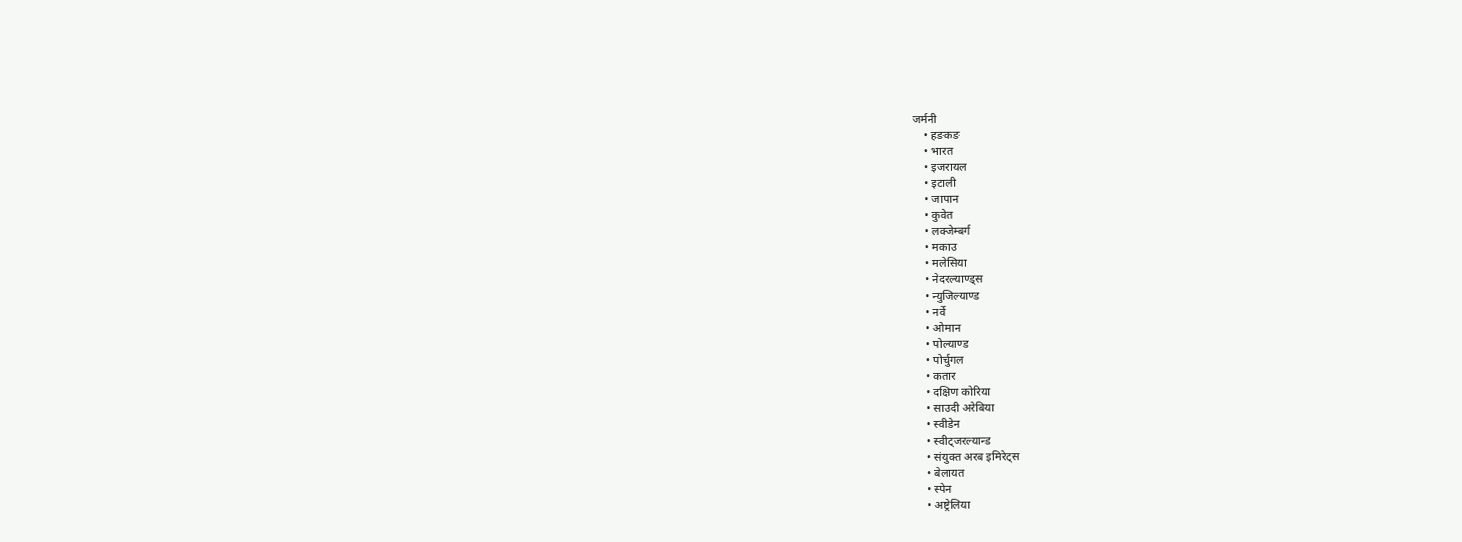जर्मनी
    • हङकङ
    • भारत
    • इजरायल
    • इटाली
    • जापान
    • कुवेत
    • लक्जेम्बर्ग
    • मकाउ
    • मलेसिया
    • नेदरल्याण्ड्स
    • न्युजिल्याण्ड
    • नर्वे
    • ओमान
    • पोल्याण्ड
    • पोर्चुगल
    • कतार
    • दक्षिण कोरिया
    • साउदी अरेबिया
    • स्वीडेन
    • स्वीट्जरल्यान्ड
    • संयुक्त अरब इमिरेट्स
    • बेलायत
    • स्पेन
    • अष्ट्रेलिया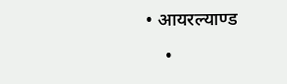• आयरल्याण्ड
    •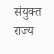संयुक्त राज्य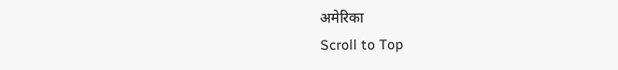अमेरिका
Scroll to Top